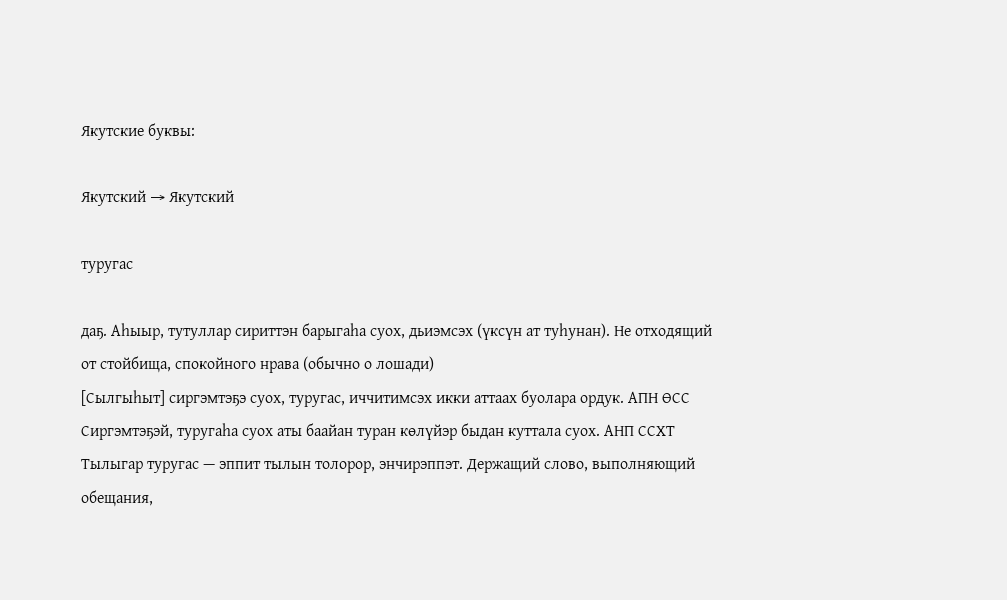Якутские буквы:

Якутский → Якутский

туругас

даҕ. Аһыыр, тутуллар сириттэн барыгаһа суох, дьиэмсэх (үксүн ат туһунан). Не отходящий от стойбища, спокойного нрава (обычно о лошади)
[Сылгыһыт] сиргэмтэҕэ суох, туругас, иччитимсэх икки аттаах буолара ордук. АПН ӨСС
Сиргэмтэҕэй, туругаһа суох аты баайан туран көлүйэр быдан куттала суох. АНП ССХТ
Тылыгар туругас — эппит тылын толорор, энчирэппэт. Держащий слово, выполняющий обещания,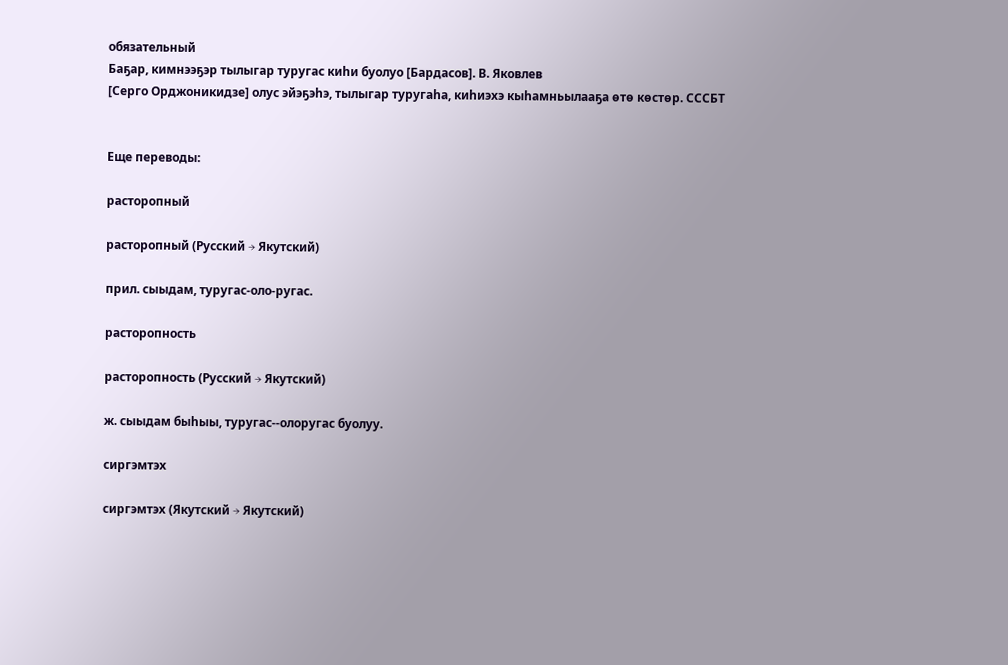обязательный
Баҕар, кимнээҕэр тылыгар туругас киһи буолуо [Бардасов]. В. Яковлев
[Серго Орджоникидзе] олус эйэҕэһэ, тылыгар туругаһа, киһиэхэ кыһамньылааҕа өтө көстөр. СССБТ


Еще переводы:

расторопный

расторопный (Русский → Якутский)

прил. сыыдам, туругас-оло-ругас.

расторопность

расторопность (Русский → Якутский)

ж. сыыдам быһыы, туругас--олоругас буолуу.

сиргэмтэх

сиргэмтэх (Якутский → Якутский)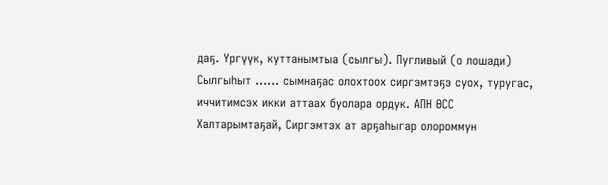даҕ. Үргүүк, куттанымтыа (сылгы). Пугливый (о лошади)
Сылгыһыт …… сымнаҕас олохтоох сиргэмтэҕэ суох, туругас, иччитимсэх икки аттаах буолара ордук. АПН ӨСС
Халтарымтаҕай, Сиргэмтэх ат арҕаһыгар олороммун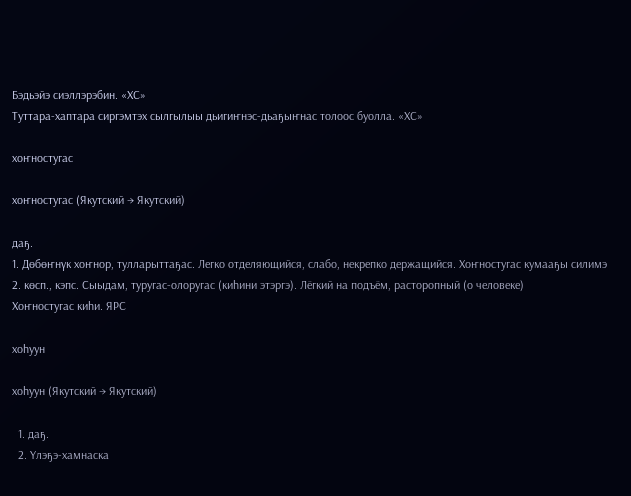Бэдьэйэ сиэллэрэбин. «ХС»
Туттара-хаптара сиргэмтэх сылгылыы дьигиҥнэс-дьаҕыҥнас толоос буолла. «ХС»

хоҥностугас

хоҥностугас (Якутский → Якутский)

даҕ.
1. Дөбөҥнүк хоҥнор, тулларыттаҕас. Легко отделяющийся, слабо, некрепко держащийся. Хоҥностугас кумааҕы силимэ
2. көсп., кэпс. Сыыдам, туругас-олоругас (киһини этэргэ). Лёгкий на подъём, расторопный (о человеке)
Хоҥностугас киһи. ЯРС

хоһуун

хоһуун (Якутский → Якутский)

  1. даҕ.
  2. Үлэҕэ-хамнаска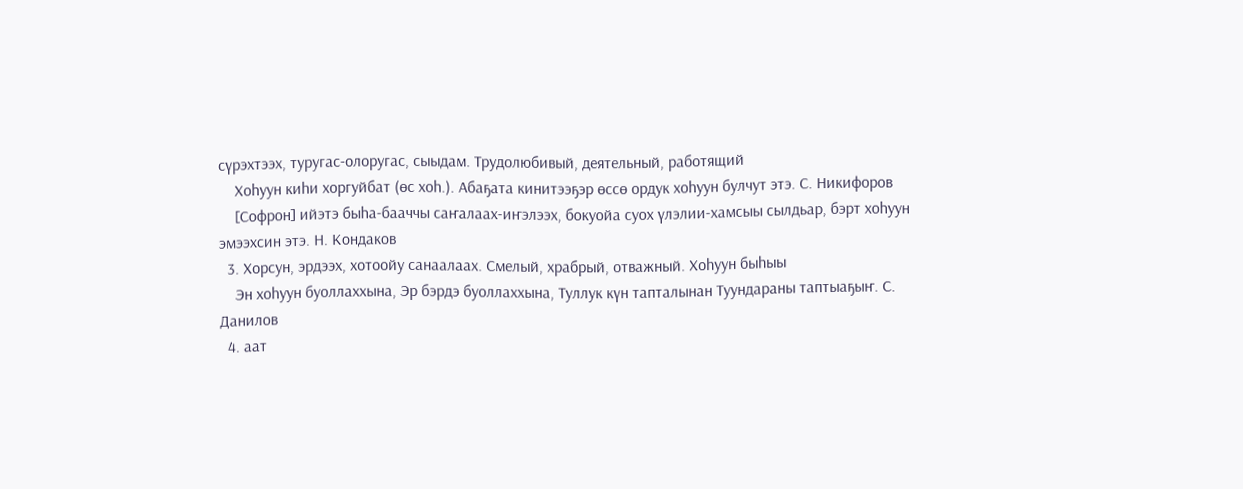сүрэхтээх, туругас-олоругас, сыыдам. Трудолюбивый, деятельный, работящий
    Хоһуун киһи хоргуйбат (өс хоһ.). Абаҕата кинитээҕэр өссө ордук хоһуун булчут этэ. С. Никифоров
    [Софрон] ийэтэ быһа-бааччы саҥалаах-иҥэлээх, бокуойа суох үлэлии-хамсыы сылдьар, бэрт хоһуун эмээхсин этэ. Н. Кондаков
  3. Хорсун, эрдээх, хотоойу санаалаах. Смелый, храбрый, отважный. Хоһуун быһыы
    Эн хоһуун буоллаххына, Эр бэрдэ буоллаххына, Туллук күн тапталынан Туундараны таптыаҕыҥ. С. Данилов
  4. аат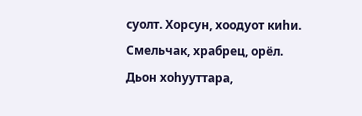суолт. Хорсун, хоодуот киһи. Смельчак, храбрец, орёл. Дьон хоһууттара,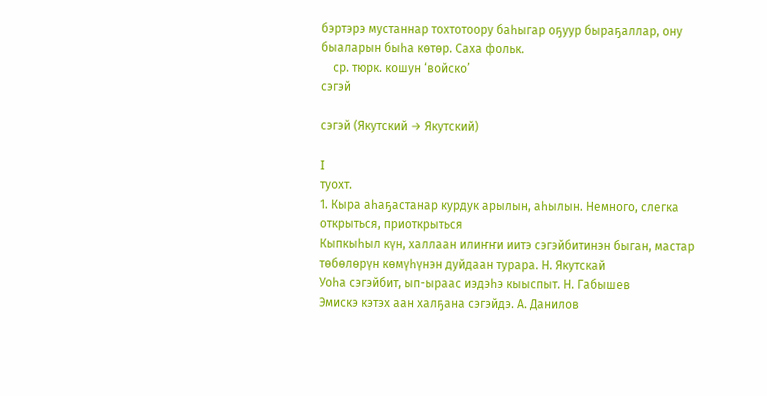бэртэрэ мустаннар тохтотоору баһыгар оҕуур быраҕаллар, ону быаларын быһа көтөр. Саха фольк.
    ср. тюрк. кошун ‘войско’
сэгэй

сэгэй (Якутский → Якутский)

I
туохт.
1. Кыра аһаҕастанар курдук арылын, аһылын. Немного, слегка открыться, приоткрыться
Кыпкыһыл күн, халлаан илиҥҥи иитэ сэгэйбитинэн быган, мастар төбөлөрүн көмүһүнэн дуйдаан турара. Н. Якутскай
Уоһа сэгэйбит, ып-ыраас иэдэһэ кыыспыт. Н. Габышев
Эмискэ кэтэх аан халҕана сэгэйдэ. А. Данилов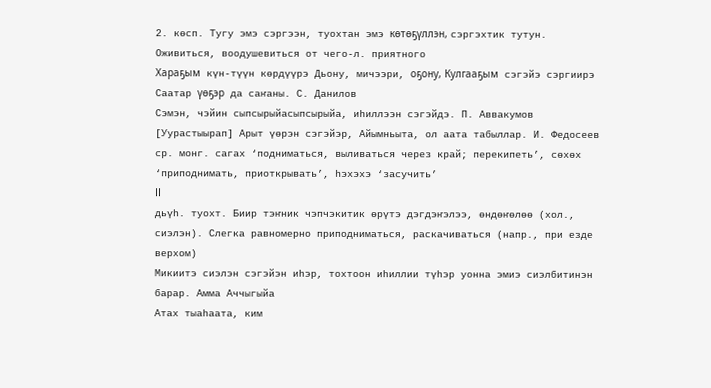2. көсп. Тугу эмэ сэргээн, туохтан эмэ көтөҕүллэн, сэргэхтик тутун. Оживиться, воодушевиться от чего-л. приятного
Хараҕым күн-түүн көрдүүрэ Дьону, мичээри, оҕону, Кулгааҕым сэгэйэ сэргиирэ Саатар үөҕэр да саҥаны. С. Данилов
Сэмэн, чэйин сыпсырыйасыпсырыйа, иһиллээн сэгэйдэ. П. Аввакумов
[Уурастыырап] Арыт үөрэн сэгэйэр, Айымньыта, ол аата табыллар. И. Федосеев
ср. монг. сагах ‘подниматься, выливаться через край; перекипеть’, сөхөх ‘приподнимать, приоткрывать’, һэхэхэ ‘засучить’
II
дьүһ. туохт. Биир тэҥник чэпчэкитик өрүтэ дэгдэҥэлээ, өндөҥөлөө (хол., сиэлэн). Слегка равномерно приподниматься, раскачиваться (напр., при езде верхом)
Микиитэ сиэлэн сэгэйэн иһэр, тохтоон иһиллии түһэр уонна эмиэ сиэлбитинэн барар. Амма Аччыгыйа
Атах тыаһаата, ким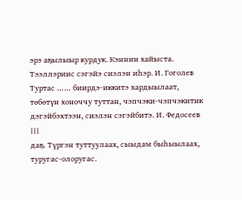эрэ аҕылыыр курдук. Кэннин хайыста. Тээллэриис сэгэйэ сиэлэн иһэр. И. Гоголев
Туртас …… биирдэ-иккитэ хардыылаат, төбөтүн хоноччу туттан, чэпчэки-чэпчэкитик дэгэйбэхтээн, сиэлэн сэгэйбитэ. И. Федосеев
III
даҕ. Түргэн туттуулаах, сыыдам быһыылаах, туругас-олоругас.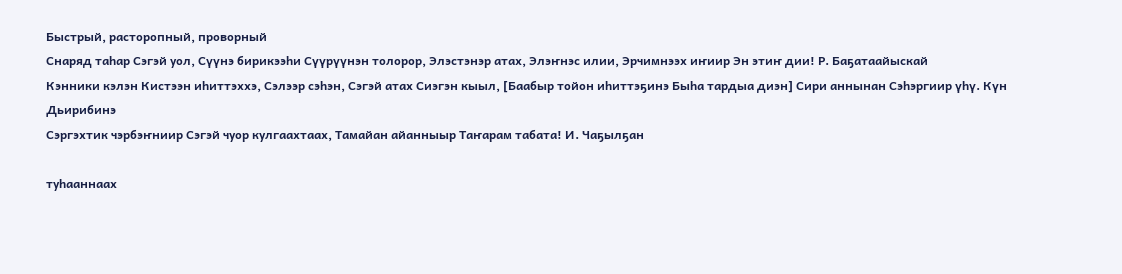Быстрый, расторопный, проворный
Снаряд таһар Сэгэй уол, Сүүнэ бирикээһи Сүүрүүнэн толорор, Элэстэнэр атах, Элэҥнэс илии, Эрчимнээх иҥиир Эн этиҥ дии! Р. Баҕатаайыскай
Кэнники кэлэн Кистээн иһиттэххэ, Сэлээр сэһэн, Сэгэй атах Сиэгэн кыыл, [Баабыр тойон иһиттэҕинэ Быһа тардыа диэн] Сири аннынан Сэһэргиир үһү. Күн Дьирибинэ
Сэргэхтик чэрбэҥниир Сэгэй чуор кулгаахтаах, Тамайан айанныыр Таҥарам табата! И. Чаҕылҕан

туһааннаах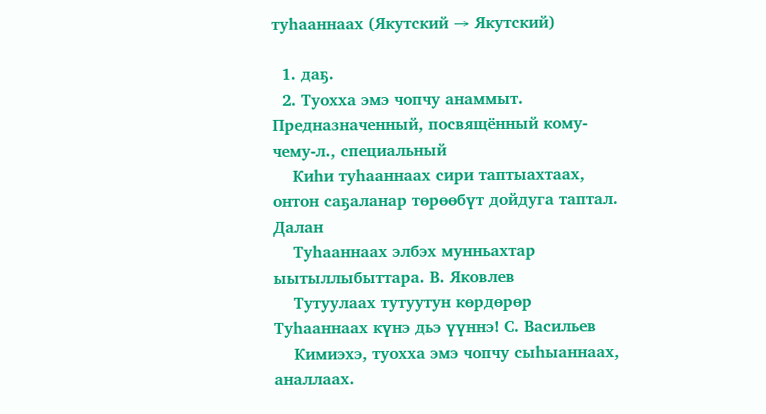туһааннаах (Якутский → Якутский)

  1. даҕ.
  2. Туохха эмэ чопчу анаммыт. Предназначенный, посвящённый кому-чему-л., специальный
    Киһи туһааннаах сири таптыахтаах, онтон саҕаланар төрөөбүт дойдуга таптал. Далан
    Туһааннаах элбэх мунньахтар ыытыллыбыттара. В. Яковлев
    Тутуулаах тутуутун көрдөрөр Туһааннаах күнэ дьэ үүннэ! С. Васильев
    Кимиэхэ, туохха эмэ чопчу сыһыаннаах, аналлаах.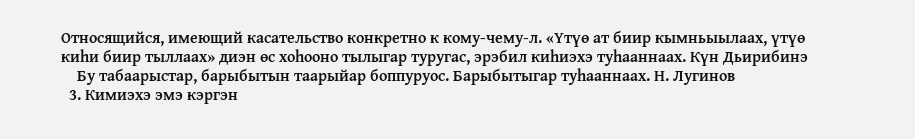Относящийся, имеющий касательство конкретно к кому-чему-л. «Үтүө ат биир кымньыылаах, үтүө киһи биир тыллаах» диэн өс хоһооно тылыгар туругас, эрэбил киһиэхэ туһааннаах. Күн Дьирибинэ
    Бу табаарыстар, барыбытын таарыйар боппуруос. Барыбытыгар туһааннаах. Н. Лугинов
  3. Кимиэхэ эмэ кэргэн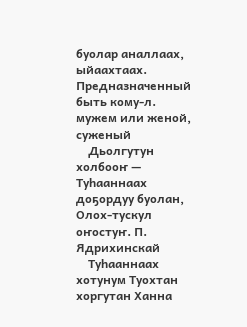буолар аналлаах, ыйаахтаах. Предназначенный быть кому-л. мужем или женой, суженый
    Дьолгутун холбооҥ — Туһааннаах доҕордуу буолан, Олох-тускул оҥостуҥ. П. Ядрихинскай
    Туһааннаах хотунум Туохтан хоргутан Ханна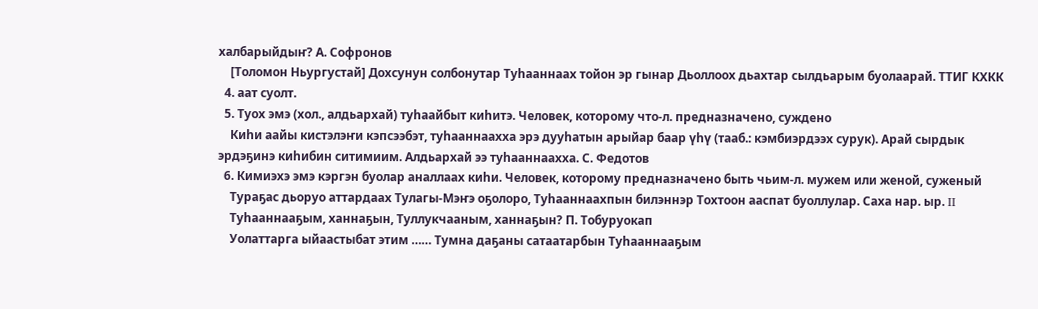халбарыйдыҥ? А. Софронов
    [Толомон Ньургустай] Дохсунун солбонутар Туһааннаах тойон эр гынар Дьоллоох дьахтар сылдьарым буолаарай. ТТИГ КХКК
  4. аат суолт.
  5. Туох эмэ (хол., алдьархай) туһаайбыт киһитэ. Человек, которому что-л. предназначено, суждено
    Киһи аайы кистэлэҥи кэпсээбэт, туһааннаахха эрэ дууһатын арыйар баар үһү (тааб.: кэмбиэрдээх сурук). Арай сырдык эрдэҕинэ киһибин ситимиим. Алдьархай ээ туһааннаахха. С. Федотов
  6. Кимиэхэ эмэ кэргэн буолар аналлаах киһи. Человек, которому предназначено быть чьим-л. мужем или женой, суженый
    Тураҕас дьоруо аттардаах Тулагы-Мэҥэ оҕолоро, Туһааннаахпын билэннэр Тохтоон ааспат буоллулар. Саха нар. ыр. II
    Туһааннааҕым, ханнаҕын, Туллукчааным, ханнаҕын? П. Тобуруокап
    Уолаттарга ыйаастыбат этим …… Тумна даҕаны сатаатарбын Туһааннааҕым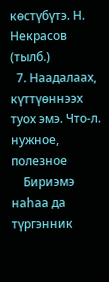көстүбүтэ. Н. Некрасов (тылб.)
  7. Наадалаах, күттүөннээх туох эмэ. Что-л. нужное, полезное
    Бириэмэ наһаа да түргэнник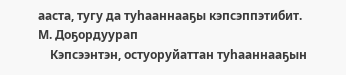ааста, тугу да туһааннааҕы кэпсэппэтибит. М. Доҕордуурап
    Кэпсээнтэн, остуоруйаттан туһааннааҕын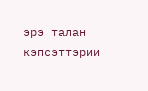эрэ талан кэпсэттэрии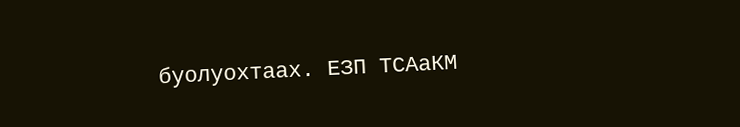буолуохтаах. ЕЗП ТСАаКМ